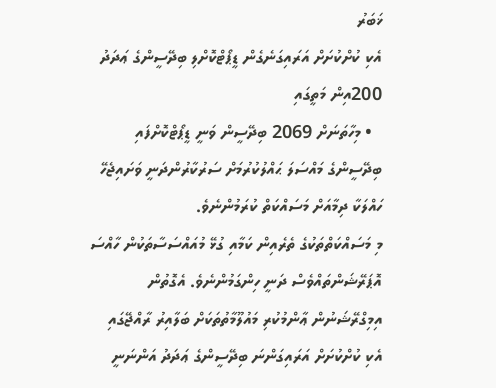ޚަބަރު
އެކި ކުށްކުށަށް އަރައިގަނެގެން ޑީޕޯޓްކޮށްލި ބިދޭސީންގެ ޢަދަދު 200އިން މަތީގައި
  • މިހާތަނަށް 2069 ބިދޭސީން ވަނީ ޑީޕޯޓްކޮށްފައި
ބިދޭސީންގެ މައްސަލަ ޙައްލުކުރުމަށް ސަރުކާރުންދަނީ ވަށައިޖެހޭ ހައްލަކާ ދިމާއަށް މަސައްކަތް ކުރަމުންނެވެ.
މި މަސައްކަތްތަކުގެ ތެރެއިން ކަމާއި ގުޅޭ މުއައްސަސާތަކުން ހާއްސަ އޮޕަރޭޝަންތައްވެސް ދަނީ ހިންގަމުންނެވެ. އެގޮތުން އިމިގްރޭޝަނުން ޢާންމުކުރި މައުލޫމާތުތަކަށް ބަލާއިރު ރާއްޖޭގައި އެކި ކުށްކުށަށް އަރައިގަންނަ ބިދޭސީންގެ ޢަދަދު އަންނަނީ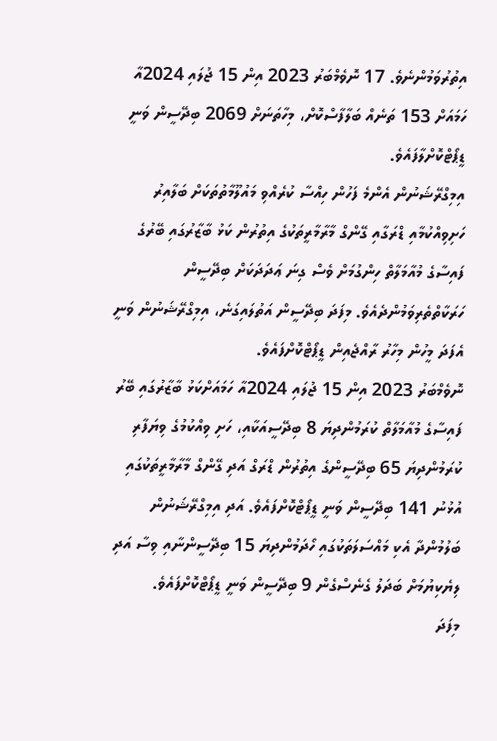އިތުރުވަމުންނެވެ. 17 ނޮވެމްބަރު 2023 އިން 15 ޖުލައި 2024އާ ހަމައަށް 153 ތަނެއް ބަލާފާސްކޮށް، މިހާތަނަށް 2069 ބިދޭސީން ވަނީ ޑީޕޯޓްކޮށްލާފައެވެ.
އިމިގްރޭޝަނުން އެންމެ ފަހުން ހިއްސާ ކުރެއްވި މައުލޫމާތުތަކަށް ބަލާއިރު ހަށިވިއްކުމާއި ޑްރަގާއި ގޭންގް މާރާމާރީތަކުގެ އިތުރުން ކަޅު ބާޒާރުގައި ބޭރުގެ ފައިސާގެ މުއާމަލާތް ހިންގުމަށް ވެސް ގިނަ ޢަދަދަކަށް ބިދޭސީން ހަރަކާތްތެރިވަމުންދެއެވެ. މިފަދަ ބިދޭސީން އަތުލައިގަނެ، އިމިގްރޭޝަނުން ވަނީ އެފަދަ މީހުން މިހާރު ރާއްޖެއިން ޑީޕޯޓްކޮށްފައެވެ.
ނޮވެމްބަރު 2023 އިން 15 ޖުލައި 2024އާ ހަމައަށްކަޅު ބާޒާރުގައި ބޭރު ފައިސާގެ މުއާމަލާތް ކުރަމުންދިޔަ 8 ބިދޭސީއަކާއި، ހަށި ވިއްކުމުގެ ވިޔަފާރި ކުރަމުންދިޔަ 65 ބިދޭސީންގެ އިތުރުން ޑްރަގް އަދި ގޭންގް މާރާމާރީތަކުގައި އުޅުނު 141 ބިދޭސީން ވަނީ ޑީޕޯޓްކޮށްފައެވެ. އަދި އިމިގްރޭޝަނުން ބަލުމުންދާ އެކި މައްސަލަތަކުގައި ހޯދަމުންދިޔަ 15 ބިދޭސީންނާއި ވިސާ އަދި ލިޔެކިޔުމަށް ބަދަލު ގެނެސްގެން 9 ބިދޭސީން ވަނީ ޑީޕޯޓްކޮށްފައެވެ.
މިފަދަ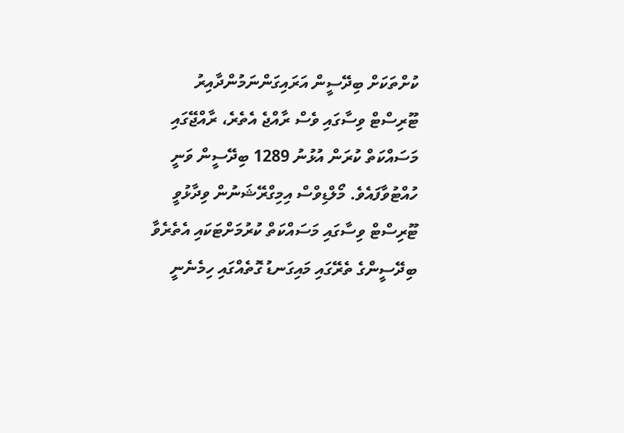ކުށްތަކަށް ބިދޭސީން އަރައިގަންނަމުންދާއިރު ޓޫރިސްޓް ވިސާގައި ވެސް ރާއްޖެ އެތެރެ، ރާއްޖޭގައި މަސައްކަތް ކުރަން އުޅުނު 1289 ބިދޭސީން ވަނީ ހުއްޓުވާފައެވެ. މޯލްޑިވްސް އިމިގްރޭޝަނުން ވިދާޅުވީ ޓޫރިސްޓް ވިސާގައި މަސައްކަތް ކުރުމަށްޓަކައި އެތެރެވާ ބިދޭސީންގެ ތެރޭގައި މައިގަނޑު ގޮތެއްގައި ހިމެނެނީ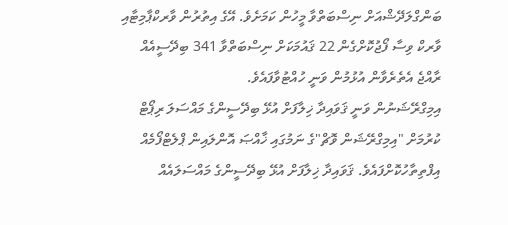ބަންގްލަދޭޝްއަށް ނިސްބަތްވާ މީހުން ކަމަށެވެ. އޭގެ އިތުރުން ވާރކްޕާމިޓާއި ވާރކް ވިސާ ފޯޖުކޮށްގެން 22 ޤައުމަކަށް ނިސްބަތްވާ 341 ބިދޭސީއެއް ރާއްޖެ އެތެރެވާން އުޅުމުން ވަނީ ހުއްޓުވާފައެވެ.
އިމިގްރޭޝަނުން ވަނީ ޤަވައިދާ ޚިލާފަށް އުޅޭ ބިދޭސީންގެ މައްސަލަ ރިޕޯޓް ކުރުމަށް "އިމިގްރޭޝަން ވޮޗް"ގެ ނަމުގައި ޚާއްޞަ އޮންލައިން ޕްލެޓްފޯމެއް އިފްތިތާހުކޮށްފައެވެ. ޤަވައިދާ ޚިލާފަށް އުޅޭ ބިދޭސީންގެ މައްސަލައެއް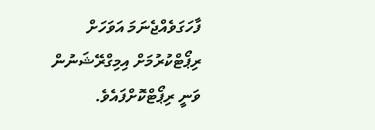ފާހަގަވެއްޖެނަމަ އަވަހަށް ރިޕޯޓްކުރުމަށް އިމިގްރޭޝަނުން ވަނީ ރިޕޯޓްކޮށްފައެވެ.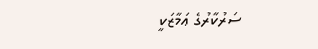ސަރުކާރުގެ ޢަމާޒަކީ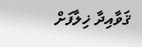ޤަވާއިދާ ޚިލާފަށް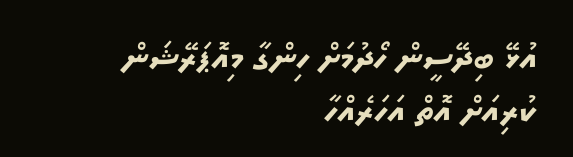އުޅޭ ބިދޭސީން ހޯދުމަށް ހިންގާ މިއޮޕަރޭޝަން ކުރިއަށް އޮތް އަހަރެއްހާ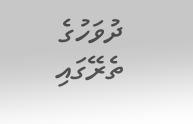ދުވަހުގެ ތެރޭގައި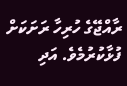ރާއްޖޭގެ ހުރިހާ ރަށަކަށް ފުޅާކުރުމެވެ. އަދި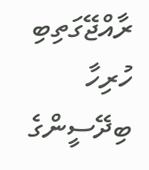ރާއްޖޭގަތިބި ހުރިހާ ބިދޭސީންގެ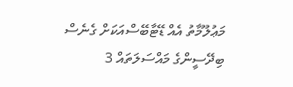މަޢުލޫމާތު އެއް ޑޭޓާބޭސްއަކަށް ގެނެސް ބިދޭސީންގެ މައްސަލަތައް 3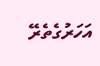އަހަރުގެތެރޭ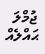ޖުމްލަ ޙައްލެއް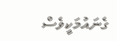ގެނައުމަކީވެސް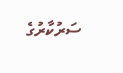ސަރުކާރުގެ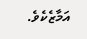އަމާޒެކެވެ.